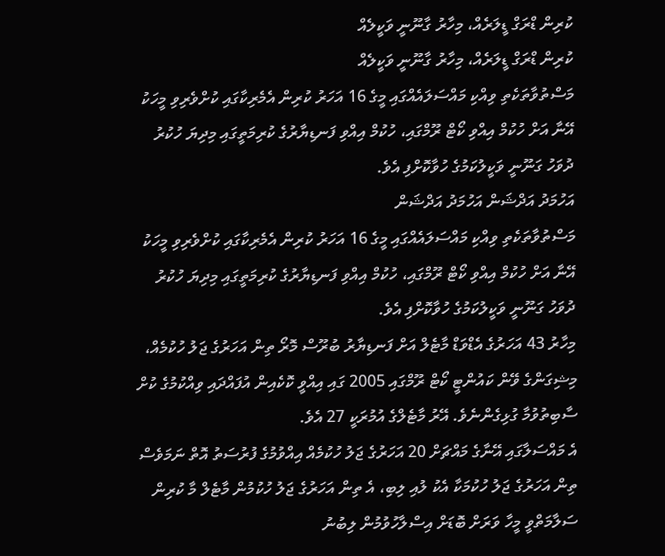ކުރިން ޑްރަގް ޑީލަރެއް، މިހާރު ގާނޫނީ ވަކީލެއް
ކުރިން ޑްރަގް ޑީލަރެއް، މިހާރު ގާނޫނީ ވަކީލެއް
މަސްތުވާތަކެތި ވިއްކި މައްސަލައެއްގައި މީގެ 16 އަހަރު ކުރިން އެމެރިކާގައި ކުށްވެރިވި މީހަކު އޭނާ އަށް ހުކުމް އިއްވި ކޯޓް ރޫމްގައި، ހުކުމް އިއްވި ފަނޑިޔާރުގެ ކުރިމަތީގައި މިދިޔަ ހުކުރު ދުވަހު ގަނޫނީ ވަކީލުކަމުގެ ހުވާކޮށްފި އެވެ.
އަހުމަދު އަދްޝަން އަހުމަދު އަދްޝަން
މަސްތުވާތަކެތި ވިއްކި މައްސަލައެއްގައި މީގެ 16 އަހަރު ކުރިން އެމެރިކާގައި ކުށްވެރިވި މީހަކު އޭނާ އަށް ހުކުމް އިއްވި ކޯޓް ރޫމްގައި، ހުކުމް އިއްވި ފަނޑިޔާރުގެ ކުރިމަތީގައި މިދިޔަ ހުކުރު ދުވަހު ގަނޫނީ ވަކީލުކަމުގެ ހުވާކޮށްފި އެވެ.
މިހާރު 43 އަހަރުގެ އެޑްވަޑް މާޓެލް އަށް ފަނޑިޔާރު ބުރޫސް މޮރޯ ތިން އަހަރުގެ ޖަލު ހުކުމެއް، މިޝިގަންގެ ވޭން ކައުންޓީ ކޯޓް ރޫމްގައި 2005 ގައި އިއްވީ ކޮކެއިން އުފައްދައި ވިއްކުމުގެ ކުށް ސާބިތުވުމާ ގުޅިގެންނެވެ. އޭރު މާޓެލްގެ އުމުރަކީ 27 އެވެ.
އެ މައްސަލާގައި އޭނާގެ މައްޗަށް 20 އަހަރުގެ ޖަލު ހުކުމެއް އިއްވުމުގެ ފުރުސަތު އޮތް ނަމަވެސް ތިން އަހަރުގެ ޖަލު ހުކުމަކާ އެކު ލުއި ލިބި، އެ ތިން އަހަރުގެ ޖަލު ހުކުމުން މާޓެލް މާ ކުރިން ސަލާމަތްވީ މީހާ ވަރަށް ބޮޑަށް އިސްލާހުވުމުން ލިބުނު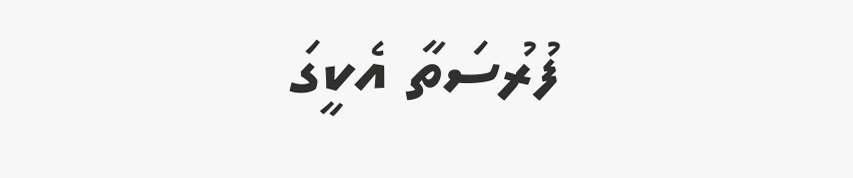ފުރުސަތާ އެކީގަ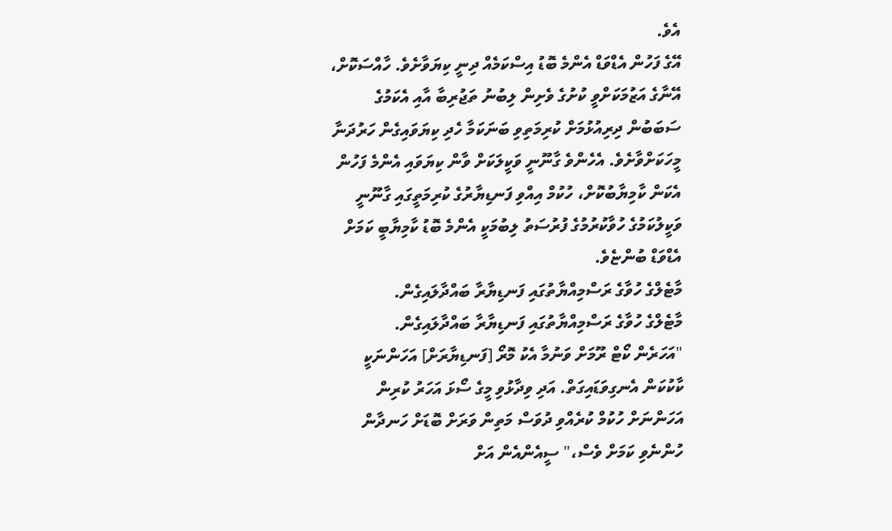އެވެ.
އޭގެ ފަހުން އެޑްވަޑް އެންމެ ބޮޑު އިސްކަމެއް ދިނީ ކިޔަވާށެވެ. ހާއްސަކޮށް، އޭނާގެ އަޒުމަކަށްވީ ކުށުގެ ވެށިން ލިބުނު ތަޖުރިބާ އާއި އެކަމުގެ ސަބަބުން ދިރިއުޅުމަށް ކުރިމަތިވި ބަނަކަމާ ހެދި ކިޔަވައިގެން ހަރުދަނާ މީހަކަށްވާށެވެ. އެހެންވެ ގާނޫނީ ވަކީލަކަށް ވާން ކިޔަވައި އެންމެ ފަހުން އެކަން ކާމިޔާބުކޮށް، ހުކުމް އިއްވި ފަނޑިޔާރުގެ ކުރިމަތީގައި ގާނޫނީ ވަކީލުކަމުގެ ހުވާކުރުމުގެ ފުރުސަތު ލިބުމަކީ އެންމެ ބޮޑު ކާމިޔާބީ ކަމަށް އެޑްވަޑް ބުންޏެވެ.
މާޓެލްގެ ހުވާގެ ރަސްމިއްޔާތުގައި ފަނޑިޔާރާ ބައްދާލައިގެން.
މާޓެލްގެ ހުވާގެ ރަސްމިއްޔާތުގައި ފަނޑިޔާރާ ބައްދާލައިގެން.
"އަހަރެން ކޯޓް ރޫމަށް ވަނުމާ އެކު މޮރޯ [ފަނޑިޔާރަށް] އަހަންނަކީ ކާކުކަން އެނގިވަޑައިގަތް. އަދި ވިދާޅުވި މީގެ ސޯޅަ އަހަރު ކުރިން އަހަންނަށް ހުކުމް ކުރެއްވި ދުވަސް މަތިން ވަރަށް ބޮޑަށް ހަނދާން ހުންނެވި ކަމަށް ވެސް،" ސީއެންއެން އަށް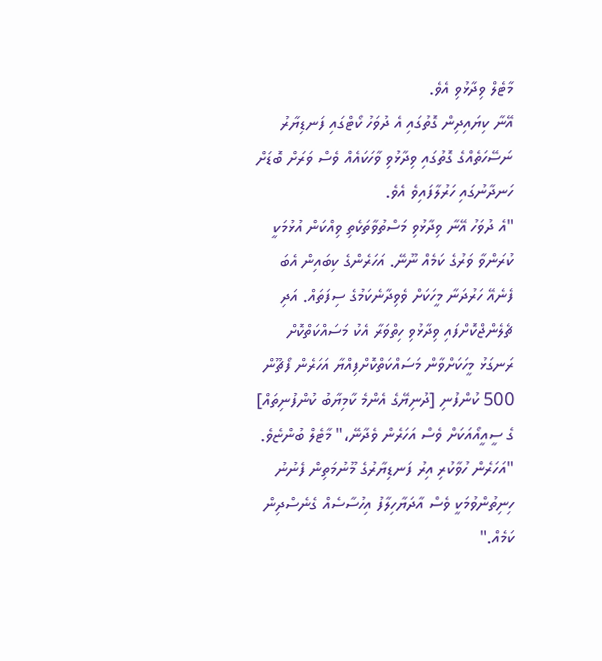މާޓެލް ވިދާޅުވި އެވެ.
އޭނާ ކިޔައިދިން ގޮތުގައި އެ ދުވަހު ކޯޓްގައި ފަނޑިޔާރު ނަސޭހަތެއްގެ ގޮތުގައި ވިދާޅުވި ވާހަކައެއް ވެސް ވަރަށް ބޮޑަށް ހަނދާނުގައި ހަރުލާފައިވެ އެވެ.
"އެ ދުވަހު އޭނާ ވިދާޅުވި މަސްތުވާތަކެތި ވިއްކަން އުޅުމަކީ ކުރަންވާ ވަރުގެ ކަމެއް ނޫނޭ. އަހަރެންގެ ކިބައިން އެބަ ފެނެއޭ ހަރުދަނާ މީހަކަށް ވެވިދާނެކަމުގެ ސިފަތައް. އަދި ޗެލެންޖްކޮށްފައި ވިދާޅުވި ހިތްވަރާ އެކު މަސައްކަތްކޮށް ރަނގަޅު މީހަކަށްވާން މަސައްކަތްކޮށްފިއްޔާ އަހަރެން ފޯޗޫން 500 ކުންފުނި [ދުނިޔޭގެ އެންމެ ކާމިޔާބު ކުންފުނިތައް] ގެ ސީއީއޯއަކަށް ވެސް އަހަރެން ވެދާނޭ،" މާޓެލް ބުންޏެވެ. "އަހަރެން ހުވާކުރި އިރު ފަނޑިޔާރުގެ މޫނުމަތިން ފެނުނު ހިނިތުންވުމަކީ ވެސް އާދަޔާހިލާފު އިހުސާސެއް ގެނެސްދިން ކަމެއް."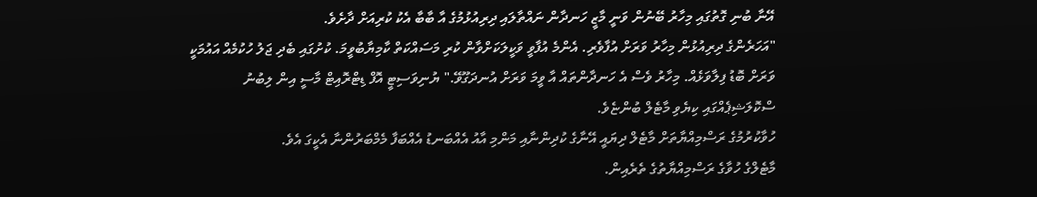އޭނާ ބުނި ގޮތުގައި މިހާރު ބޭނުން ވަނީ މާޒީ ހަނދާން ނައްތާލައި ދިރިއުޅުމުގެ އާ ބާބާ އެކު ކުރިއަށް ދާށެވެ.
"އަހަރެންގެ ދިރިއުޅުން މިހާރު ވަރަށް އުފާވެރި. އެންމެ އުފާވީ ވަކީލަކަށްވާން ކުރި މަސައްކަތް ކާމިޔާބުވީމަ. ކުށުގައި ބެދި ޖަލު ހުކުމެއް އައުމަކީ ވަރަށް ބޮޑު ފިލާވަޅެއް. މިހާރު ވެސް އެ ހަނދާންތައް އާ ވީމަ ވަރަށް އުނދަގޫވޭ." ޔުނިވަސިޓީ އޮފް ޑިޓްރޮއިޓް މާސީ އިން ލިބުނު ސްކޮލަޝިޕެއްގައި ކިޔެވި މާޓެލް ބުންޏެވެ.
ހުވާކުރުމުގެ ރަސްމިއްޔާތަށް މާޓެލް ދިޔައީ އޭނާގެ ކުދިންނާއި މަންމި އާއު އެއްބަނޑު އެއްބަފާ މެމްބަރުންނާ އެކީގަ އެވެ.
މާޓެލްގެ ހުވާގެ ރަސްމިއްޔާތުގެ ތެރެއިން.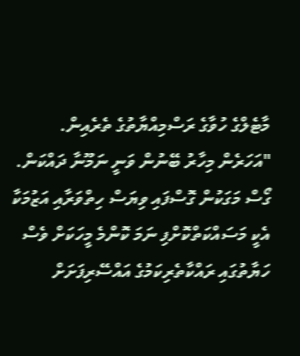މާޓެލްގެ ހުވާގެ ރަސްމިއްޔާތުގެ ތެރެއިން.
"އަހަރެން މިހާރު ބޭނުން ވަނީ ނަމޫނާ ދައްކަން. ގޯސް މަގަކުން ގޮސްފައި ވިޔަސް ހިތްވަރާއި އަޒުމަކާ އެކީ މަސައްކަތްކޮށްފި ނަމަ ކޮންމެ މީހަކަށް ވެސް ހަޔާތުގައި ރައްކާތެރިކަމުގެ އައްސޭރިފަށަށް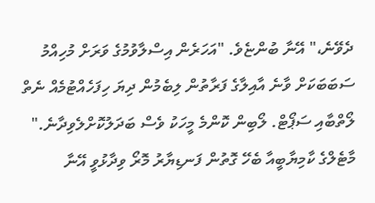ދެވޭނެ،" އޭނާ ބުންޏެވެ. "އަހަރެން އިސްލާވުމުގެ ވަރަށް މުހިއްމު ސަބަބަކަށް ވާނެ އާއިލާގެ ފަރާތުން ލިބެމުން ދިޔަ ހިފަހެއްޓުމެއް ނެތް ލޯތްބާއި ސަޕޯޓް. ލޯބިން ކޮންމެ މީހަކު ވެސް ބަދަލުކޮށްލެވިދާނެ."
މާޓެލްގެ ކާމިޔާބީއާ ބެހޭ ގޮތުން ފަނޑިޔާރު މޮރޯ ވިދާޅުވީ އޭނާ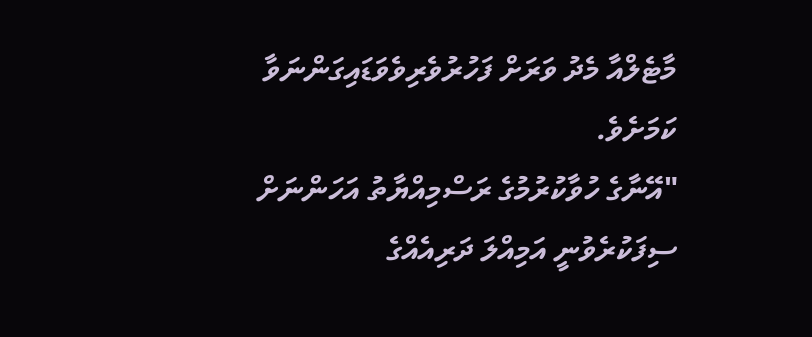މާޓެލްއާ މެދު ވަރަށް ފަހުރުވެރިވެވަޑައިގަންނަވާ ކަމަށެވެ.
"އޭނާގެ ހުވާކުރުމުގެ ރަސްމިއްޔާތު އަހަންނަށް ސިފަކުރެވުނީ އަމިއްލަ ދަރިއެއްގެ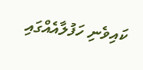ކައިވެނި ހަފުލާއެއްގައި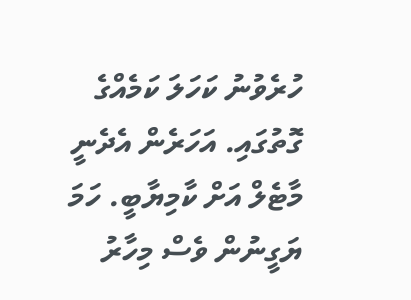ހުރެވުނު ކަހަލަ ކަމެއްގެ ގޮތުގައި. އަހަރެން އެދެނީ މާޓެލް އަށް ކާމިޔާބީ. ހަމަ ޔަގީނުން ވެސް މިހާރު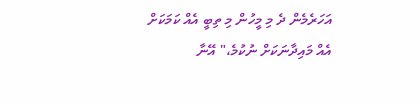އަހަރެމެން ދެ މި މީހުން މި ތިބީ އެއް ކަމަކަށް އެއް މައިދާނަކަށް ނުކުމެ،" އޭނާ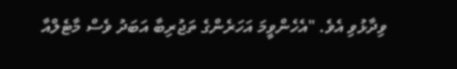ވިދާޅުވި އެވެ. "އެހެންވީމަ އަހަރެންގެ ތަޖުރިބާ އަބަދު ވެސް މާޓެލްއާ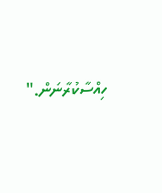ހިއްސާކުރާނަން."